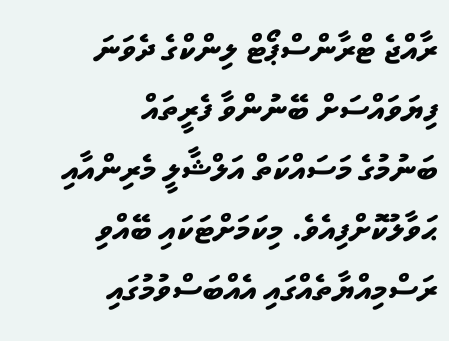ރާއްޖެ ޓްރާންސްޕޯޓް ލިންކްގެ ދެވަނަ ފިޔަވައްސަށް ބޭނުންވާ ފެރީތައް ބަނުމުގެ މަސައްކަތް އަލްޝާލީ މެރިންއާއި ޙަވާލުކޮށްފިއެވެ. މިކަމަށްޓަކައި ބޭއްވި ރަސްމިއްޔާތެއްގައި އެއްބަސްވުމުގައި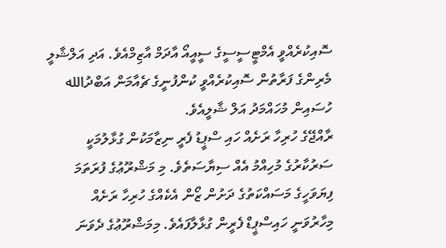ސޮއިކުރެއްވީ އެމްޓީސީސީގެ ސީއީއޯ އާދަމް އާޒިމްއެވެ. އަދި އަލްޝާލީ މެރިންގެ ފަރާތުން ސޮއިކުރެއްވީ ކުންފުނީގެ ޗެއާމަން އަބްދުالله ހުސައިން މުހައްމަދު އަލް ޝާލީއެވެ.
ރާއްޖޭގެ ހުރިހާ ރަށެއް ހައި ސްޕީޑު ފެރީ ނިޒާމަކުން ގުޅާލުމަކީ ސަރުކާރުގެ މުހިއްމު އެއް ސިޔާސަތެވެ. މި މަޝްރޫޢުގެ ފުރަތަމަ ފިޔަވަހީގެ މަސައްކަތުގެ ދަށުން ޒޯން އެކެއްގެ ހުރިހާ ރަށެއް މިހާރުވަނީ ހައިސްޕީޑް ފެރީން ގުޅާލާފައެވެ. މިމަޝްރޫޢުގެ ދެވަނަ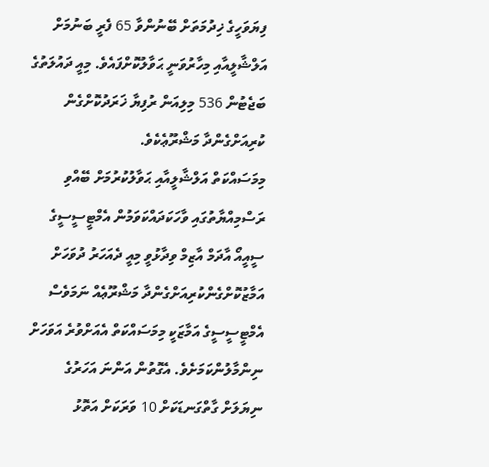ފިޔަވަހީގެ ޚިދުމަތަށް ބޭނުންވާ 65 ފެރީ ބަނުމަށް އަލްޝާލީއާއި މިހާރުވަނީ ޙަވާލުކޮށްފައެވެ. މިއީ ދައުލަތުގެ ބަޖެޓުން 536 މިލިއަން ރުފިޔާ ޚަރަދުކޮށްގެން ކުރިއަށްގެންދާ މަޝްރޫޢެކެވެ.
މިމަސައްކަތް އަލްޝާލީއާއި ޙަވާލުކުރުމަށް ބޭއްވި ރަސްމިއްޔާތުގައި ވާހަކަދައްކަވަމުން އެމްޓީސީސީގެ ސީއީއޯ އާދަމް އާޒިމް ވިދާޅުވީ މިއީ ދެއަހަރު ދުވަހަށް އަމާޒުކޮށްގެންކުރިއަށްގެންދާ މަޝްރޫޢެއް ނަމަވެސް އެމްޓީސީސީގެ އަމާޒަކީ މިމަސައްކަތް އެއަށްވުރެ އަވަހަށް ނިންމާލުންކަމަށެވެ. އެގޮތުން އަންނަ އަހަރުގެ ނިޔަލަށް ގާތްގަނޑަކަށް 10 ވަރަކަށް އަތޮޅު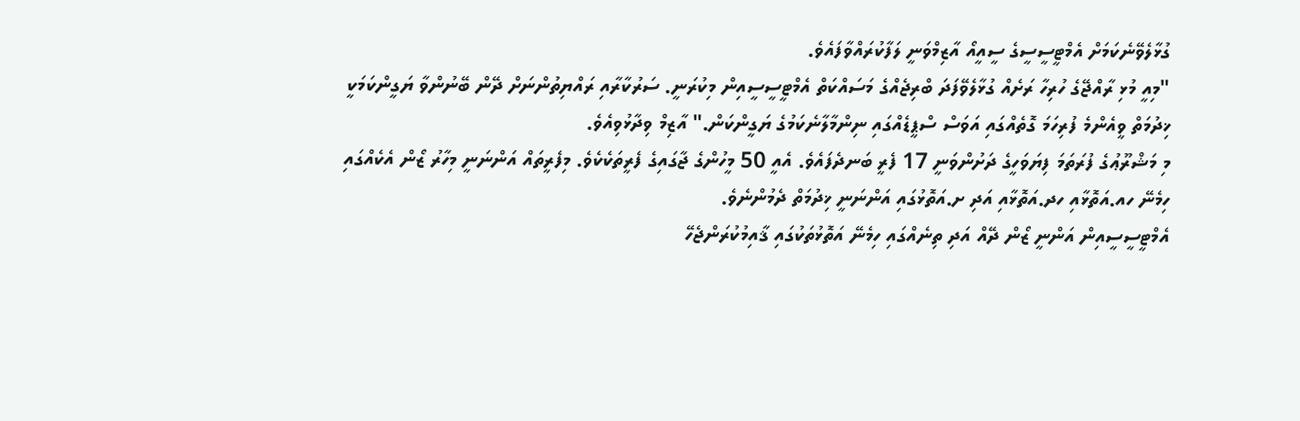ގުޅާލެވޭނެކަމަށް އެމްޓީސީސީގެ ސީއީއޯ އާޒިމްވަނީ ލަފާކުރައްވާފައެވެ.
"މިއީ މުޅި ރާއްޖޭގެ ހުރިހާ ރަށެއް ގުޅާލެވޭފަދަ ބްރިޖެއްގެ މަސައްކަތް އެމްޓީސީސީއިން މިކުރަނީ. ސަރުކާރާއި ރައްޔިތުންނަށް ދޭން ބޭނުންވާ ޔަގީންކަމަކީ ޚިދުމަތް ވީއެންމެ ފުރިހަމަ ގޮތެއްގައި އަވަސް ސްޕީޑެއްގައި ނިންމާލާނެކަމުގެ ޔަގީންކަން." އާޒިމް ވިދާޅުވިއެވެ.
މި މަޝްރޫޢުގެ ފުރަތަމަ ފިޔަވަހީގެ ދަށުންވަނީ 17 ފެރީ ބަނދެފައެވެ. އެއީ 50 މީހުންގެ ޖާގައިގެ ފެރީތަކެކެވެ. މިފެރީތައް އަންނަނީ މިހާރު ޒޯން އެކެއްގައި ހިމެނޭ ހއ.އަތޮޅާއި ހދ.އަތޮޅާއި އަދި ށ.އަތޮޅުގައި އަންނަނީ ޚިދުމަތް ދެމުންނެވެ.
އެމްޓީސީސީއިން އަންނީ ޒޯން ދޭއް އަދި ތިނެއްގައި ހިމެނޭ އަތޮޅުތަކުގައި ޤާއިމުކުރަންޖެހޭ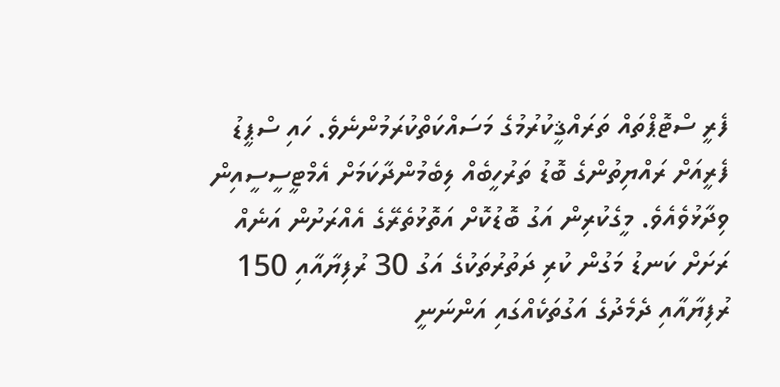ފެރީ ސްޓޮޕްތައް ތަރައްޤީކުރުމުގެ މަސައްކަތްކުރަމުންނެވެ. ހައި ސްޕީޑު ފެރީއަށް ރައްޔިތުންގެ ބޮޑު ތަރުހީބެއް ލިބެމުންދާކަމަށް އެމްޓީސީސީއިން ވިދާޅުވެއެވެ. މީގެކުރިން އަގު ބޮޑުކޮށް އަތޮޅުތެރޭގެ އެއްރަށުން އަނެއް ރަށަށް ކަނޑު މަގުން ކުރި ދަތުރުތަކުގެ އަގު 30 ރުފިޔާއާއި 150 ރުފިޔާއާއި ދެމެދުގެ އަގުތަކެއްގައި އަންނަނީ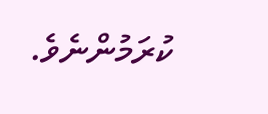ކުރަމުންނެވެ.